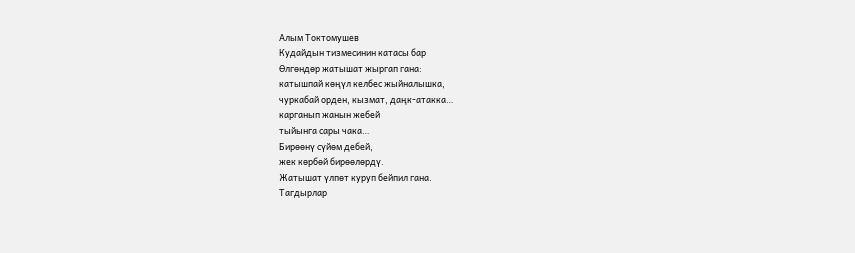Алым Токтомушев
Кудайдын тизмесинин катасы бар
Өлгөндөр жатышат жыргап гана:
катышпай көңүл келбес жыйналышка,
чуркабай орден, кызмат, даңк-атакка…
карганып жанын жебей
тыйынга сары чака…
Бирөөнү сүйөм дебей,
жек көрбөй бирөөлөрдү.
Жатышат үлпөт куруп бейпил гана.
Тагдырлар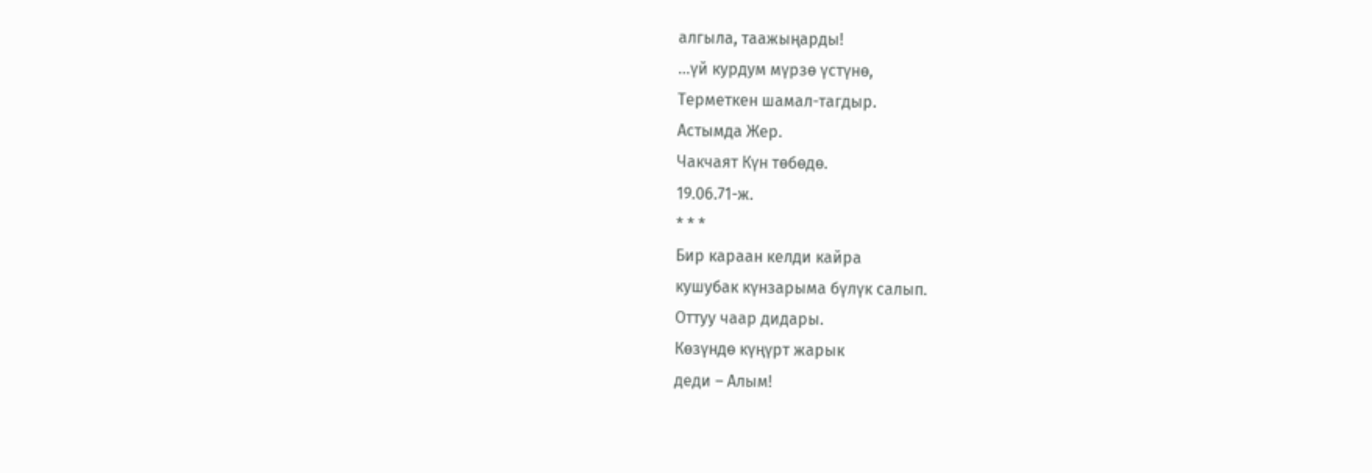алгыла, таажыңарды!
…үй курдум мүрзө үстүнө,
Терметкен шамал-тагдыр.
Астымда Жер.
Чакчаят Күн төбөдө.
19.06.71-ж.
* * *
Бир караан келди кайра
кушубак күнзарыма бүлүк салып.
Оттуу чаар дидары.
Көзүндө күңүрт жарык
деди – Алым!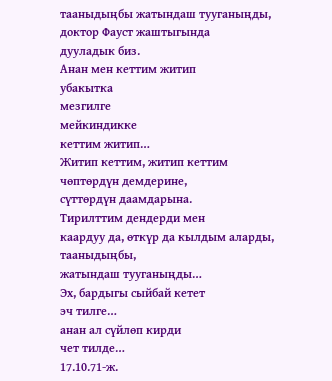тааныдыңбы жатындаш тууганыңды,
доктор Фауст жаштыгында
дууладык биз.
Анан мен кеттим житип
убакытка
мезгилге
мейкиндикке
кеттим житип…
Житип кеттим, житип кеттим
чөптөрдүн демдерине,
сүттөрдүн даамдарына.
Тирилттим дендерди мен
каардуу да, өткүр да кылдым аларды,
тааныдыңбы,
жатындаш тууганыңды…
Эх, бардыгы сыйбай кетет
эч тилге…
анан ал сүйлөп кирди
чет тилде…
17.10.71-ж.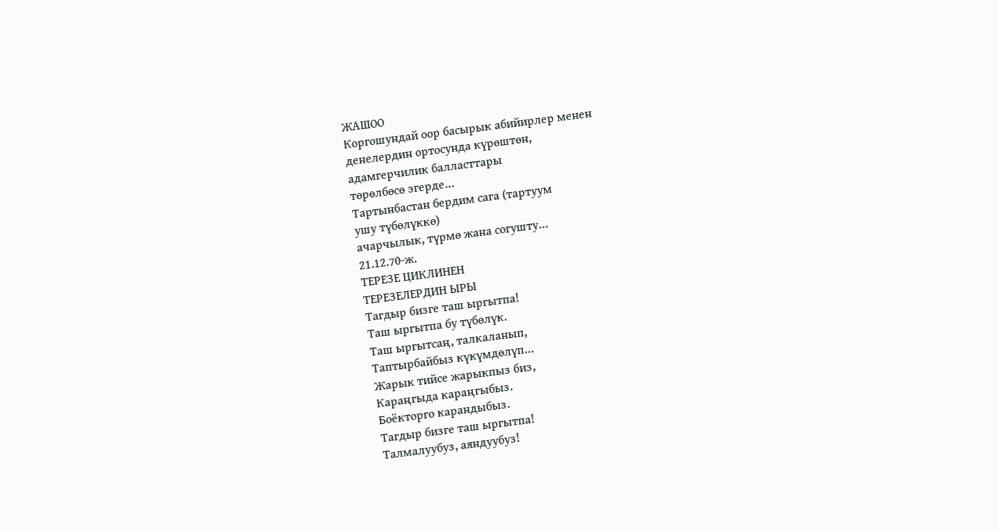ЖАШОО
Коргошундай оор басырык абийирлер менен
денелердин ортосунда күрөштөн,
адамгерчилик балласттары
төрөлбөсө эгерде…
Тартынбастан бердим сага (тартуум
ушу түбөлүккө)
ачарчылык, түрмө жана согушту…
21.12.70-ж.
ТЕРЕЗЕ ЦИКЛИНЕН
ТЕРЕЗЕЛЕРДИН ЫРЫ
Тагдыр бизге таш ыргытпа!
Таш ыргытпа бу түбөлүк.
Таш ыргытсаң, талкаланып,
Таптырбайбыз күкүмдөлүп…
Жарык тийсе жарыкпыз биз,
Караңгыда караңгыбыз.
Боёкторго карандыбыз.
Тагдыр бизге таш ыргытпа!
Талмалуубуз, аяндуубуз!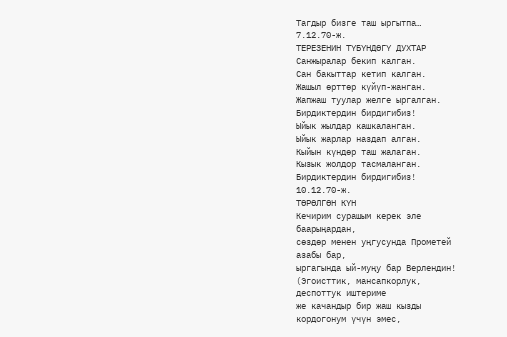Тагдыр бизге таш ыргытпа…
7.12.70-ж.
ТЕРЕЗЕНИН ТҮБҮНДӨГҮ ДУХТАР
Санжыралар бекип калган.
Сан бакыттар кетип калган.
Жашыл өрттөр күйүп-жанган.
Жапжаш туулар желге ыргалган.
Бирдиктердин бирдигибиз!
Ыйык жылдар кашкаланган.
Ыйык жарлар наздап алган.
Кыйын күндөр таш жалаган.
Кызык жолдор тасмаланган.
Бирдиктердин бирдигибиз!
10.12.70-ж.
ТӨРӨЛГӨН КҮН
Кечирим сурашым керек эле
баарыңардан,
сөздөр менен уңгусунда Прометей
азабы бар,
ыргагында ый-муңу бар Верлендин!
(Эгоисттик, мансапкорлук,
деспоттук иштериме
же качандыр бир жаш кызды
кордогонум үчүн эмес,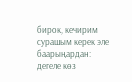бирок, кечирим сурашым керек эле
баарыңардан:
дегеле көз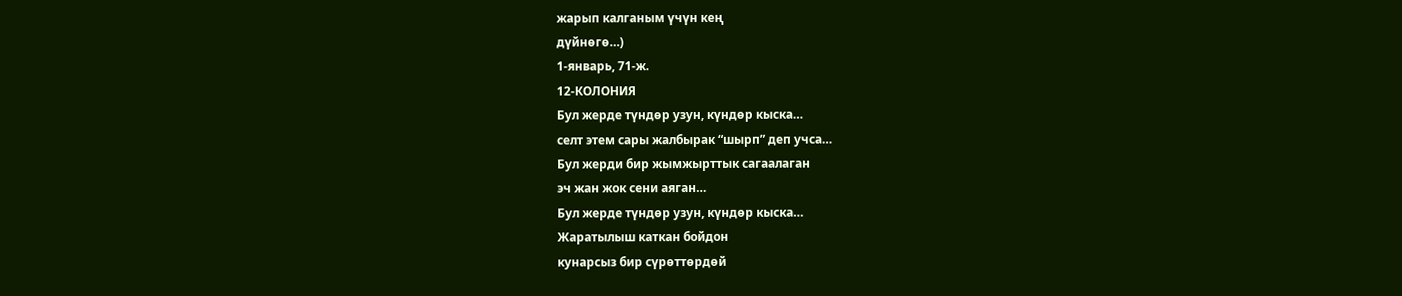жарып калганым үчүн кең
дүйнөгө…)
1-январь, 71-ж.
12-КОЛОНИЯ
Бул жерде түндөр узун, күндөр кыска…
селт этем сары жалбырак “шырп” деп учса…
Бул жерди бир жымжырттык сагаалаган
эч жан жок сени аяган…
Бул жерде түндөр узун, күндөр кыска…
Жаратылыш каткан бойдон
кунарсыз бир сүрөттөрдөй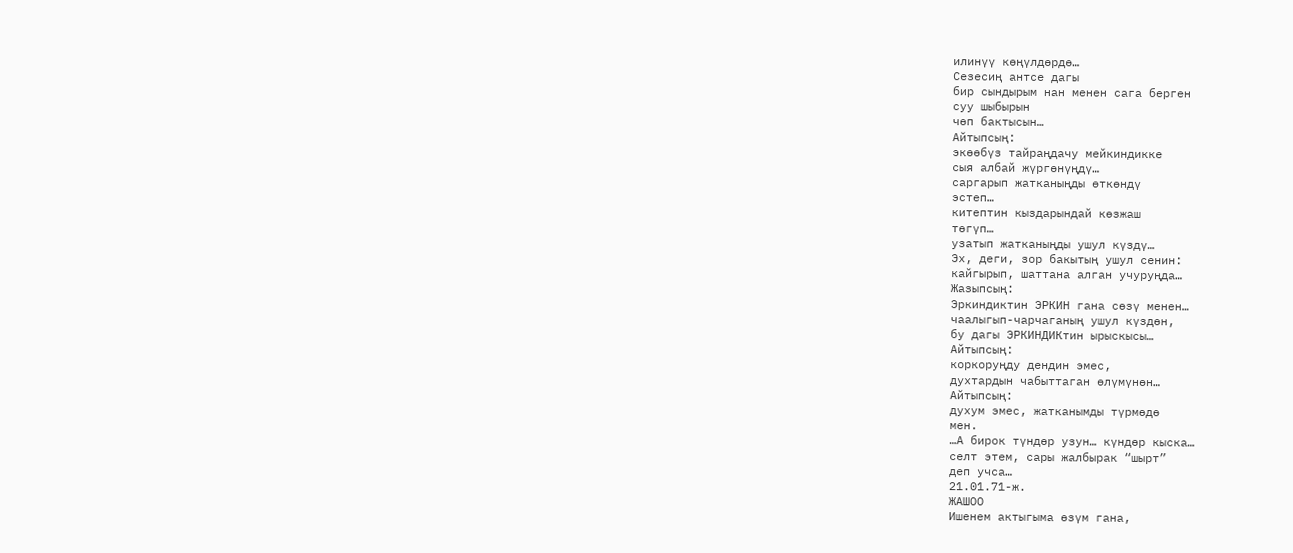илинүү көңүлдөрдө…
Сезесиң антсе дагы
бир сындырым нан менен сага берген
суу шыбырын
чөп бактысын…
Айтыпсың:
экөөбүз тайраңдачу мейкиндикке
сыя албай жүргөнүңдү…
саргарып жатканыңды өткөндү
эстеп…
китептин кыздарындай көзжаш
төгүп…
узатып жатканыңды ушул күздү…
Эх, деги, зор бакытың ушул сенин:
кайгырып, шаттана алган учуруңда…
Жазыпсың:
Эркиндиктин ЭРКИН гана сөзү менен…
чаалыгып-чарчаганың ушул күздөн,
бу дагы ЭРКИНДИКтин ырыскысы…
Айтыпсың:
коркоруңду дендин эмес,
духтардын чабыттаган өлүмүнөн…
Айтыпсың:
духум эмес, жатканымды түрмөдө
мен.
…А бирок түндөр узун… күндөр кыска…
селт этем, сары жалбырак “шырт”
деп учса…
21.01.71-ж.
ЖАШОО
Ишенем актыгыма өзүм гана,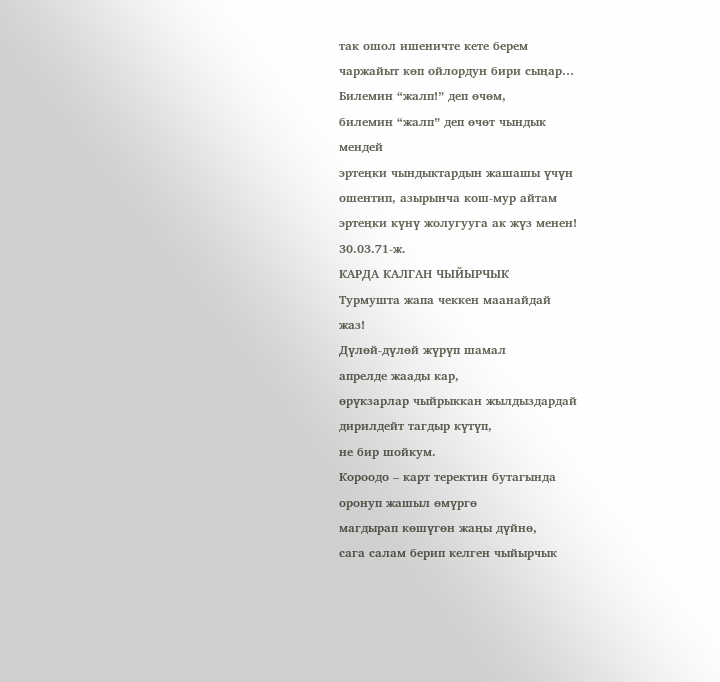так ошол ишеничте кете берем
чаржайыт көп ойлордун бири сыңар…
Билемин “жалп!” деп өчөм,
билемин “жалп” деп өчөт чындык
мендей
эртеңки чындыктардын жашашы үчүн
ошентип, азырынча кош-мур айтам
эртеңки күнү жолугууга ак жүз менен!
30.03.71-ж.
КАРДА КАЛГАН ЧЫЙЫРЧЫК
Турмушта жапа чеккен маанайдай
жаз!
Дүлөй-дүлөй жүрүп шамал
апрелде жаады кар,
өрүкзарлар чыйрыккан жылдыздардай
дирилдейт тагдыр күтүп,
не бир шойкум.
Короодо – карт теректин бутагында
оронуп жашыл өмүргө
магдырап көшүгөн жаңы дүйнө,
сага салам берип келген чыйырчык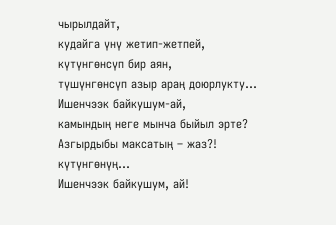чырылдайт,
кудайга үнү жетип-жетпей,
күтүнгөнсүп бир аян,
түшүнгөнсүп азыр араң доюрлукту…
Ишенчээк байкушум-ай,
камындың неге мынча быйыл эрте?
Азгырдыбы максатың – жаз?!
күтүнгөнүң…
Ишенчээк байкушум, ай!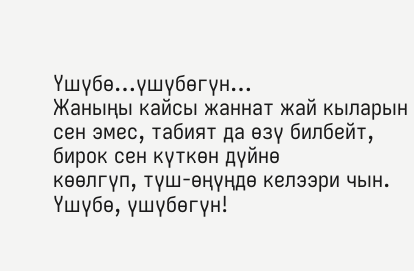Үшүбө…үшүбөгүн…
Жаныңы кайсы жаннат жай кыларын
сен эмес, табият да өзү билбейт,
бирок сен күткөн дүйнө
көөлгүп, түш-өңүңдө келээри чын.
Үшүбө, үшүбөгүн!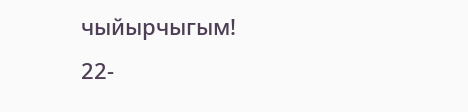чыйырчыгым!
22-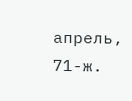апрель, 71-ж.